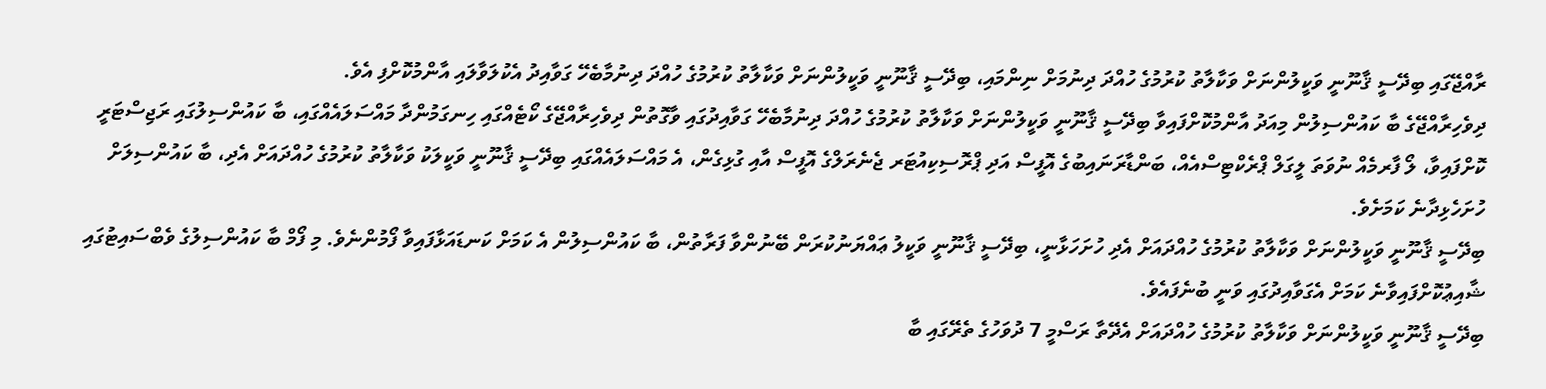ރާއްޖޭގައި ބިދޭސީ ޤާނޫނީ ވަކީލުންނަށް ވަކާލާތު ކުރުމުގެ ހުއްދަ ދިނުމަށް ނިންމައި، ބިދޭސީ ޤާނޫނީ ވަކީލުންނަށް ވަކާލާތު ކުރުމުގެ ހުއްދަ ދިނުމާބެހޭ ގަވާއިދު އެކުލަވާލައި އާންމުކޮށްފި އެވެ.
ދިވެހިރާއްޖޭގެ ބާ ކައުންސިލުން މިއަދު އާންމުކޮށްފައިވާ ބިދޭސީ ޤާނޫނީ ވަކީލުންނަށް ވަކާލާތު ކުރުމުގެ ހުއްދަ ދިނުމާބެހޭ ގަވާއިދުގައި ވާގޮތުން ދިވެހިރާއްޖޭގެ ކޯޓެއްގައި ހިނގަމުންދާ މައްސަލައެއްގައި، ބާ ކައުންސިލުގައި ރަޖިސްޓަރީ ކޮށްފައިވާ، ލޯ ފާރމެއް ނުވަތަ ލީގަލް ޕްރެކްޓިސްއެއް، ބަންޑާރަނައިބުގެ އޮފީސް އަދި ޕްރޮސިކިއުޓަރ ޖެނެރަލްގެ އޮފީސް އާއި ގުޅިގެން، އެ މައްސަލައެއްގައި ބިދޭސީ ޤާނޫނީ ވަކީލަކު ވަކާލާތު ކުރުމުގެ ހުއްދައަށް އެދި، ބާ ކައުންސިލަށް ހުށަހެޅިދާނެ ކަމަށެވެ.
ބިދޭސީ ޤާނޫނީ ވަކީލުންނަށް ވަކާލާތު ކުރުމުގެ ހުއްދައަށް އެދި ހުށަހަޅާނީ، ބިދޭސީ ޤާނޫނީ ވަކީލު ޢައްޔަނުކުރަން ބޭނުންވާ ފަރާތުން، ބާ ކައުންސިލުން އެ ކަމަށް ކަނޑައަޅާފައިވާ ފޯމުންނެވެ. މި ފޯމް ބާ ކައުންސިލުގެ ވެބްސައިޓުގައި ޝާއިޢުކޮށްފައިވާނެ ކަމަށް އެގަވާއިދުގައި ވަނީ ބުނެފައެވެ.
ބިދޭސީ ޤާނޫނީ ވަކީލުންނަށް ވަކާލާތު ކުރުމުގެ ހުއްދައަށް އެދޭތާ ރަސްމީ 7 ދުވަހުގެ ތެރޭގައި ބާ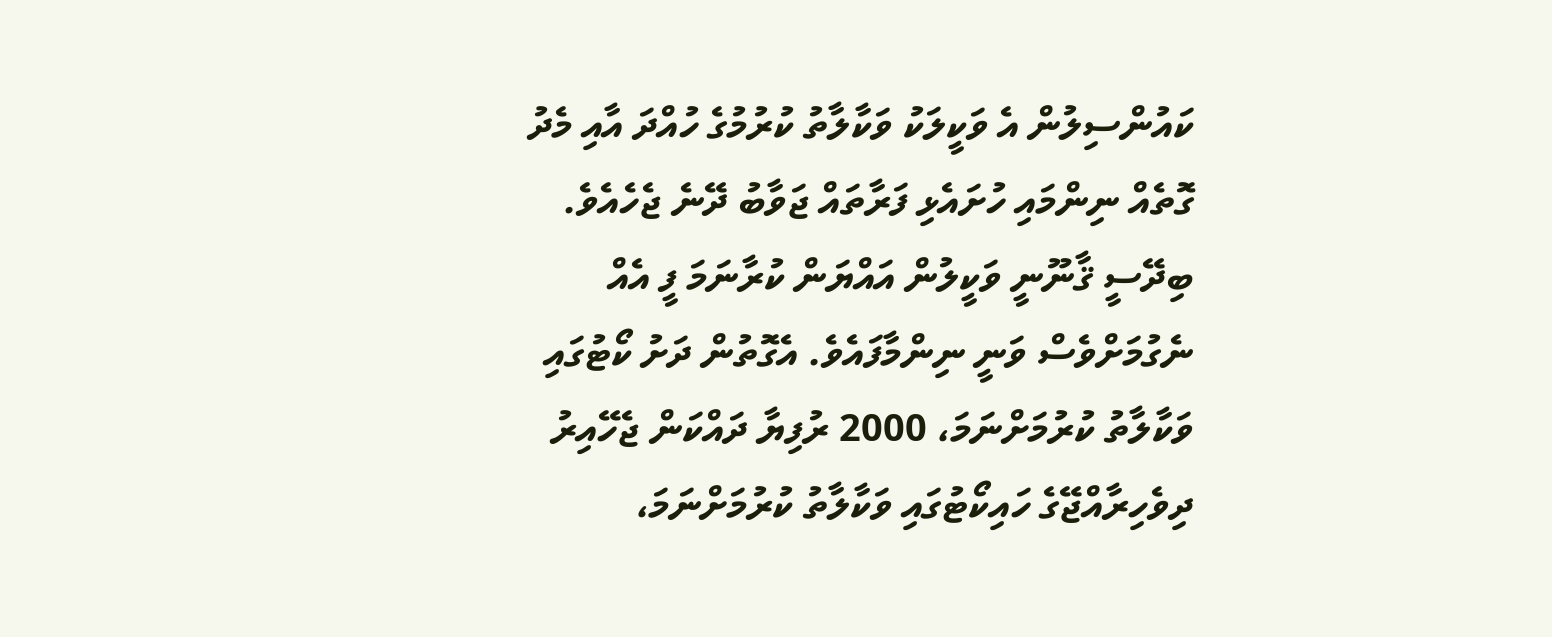ކައުންސިލުން އެ ވަކީލަކު ވަކާލާތު ކުރުމުގެ ހުއްދަ އާއި މެދު ގޮތެއް ނިންމައި ހުށައެޅި ފަރާތައް ޖަވާބު ދޭނެ ޖެހެއެވެ.
ބިދޭސީ ޤާނޫނީ ވަކީލުން އައްޔަން ކުރާނަމަ ފީ އެއް ނެގުމަށްވެސް ވަނީ ނިންމާފައެވެ. އެގޮތުން ދަށު ކޯޓުގައި ވަކާލާތު ކުރުމަށްނަމަ، 2000 ރުފިޔާ ދައްކަން ޖެހޭއިރު ދިވެހިރާއްޖޭގެ ހައިކޯޓުގައި ވަކާލާތު ކުރުމަށްނަމަ،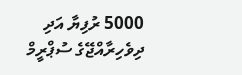5000 ރުފިޔާ އަދި ދިވެހިރާއްޖޭގެ ސުޕްރީމް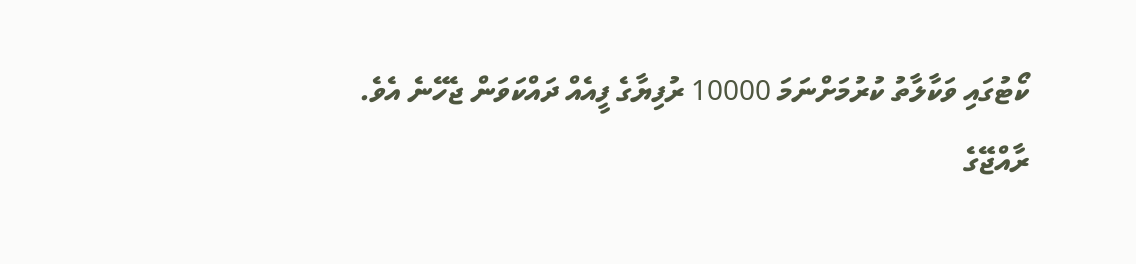ކޯޓުގައި ވަކާލާތު ކުރުމަށްނަމަ 10000 ރުފިޔާގެ ފީއެއް ދައްކަވަން ޖެހޭނެ އެވެ.
ރާއްޖޭގެ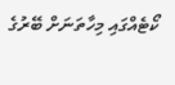ކޯޓެއްގައި މިހާތަނަށް ބޭރުގެ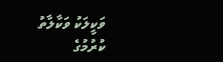ވަކީލަކު ވަކާލާތު ކުރުމުގެ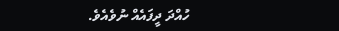ހުއްދަ ދީފައެއް ނުވެއެވެ.